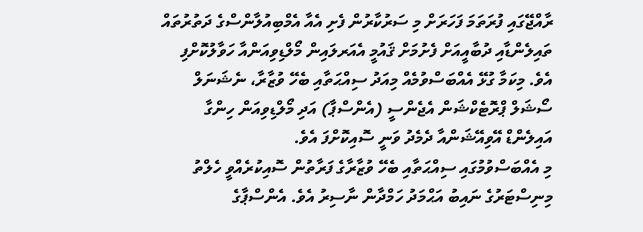ރާއްޖޭގައި ފުރަތަމަ ފަހަރަށް މި ސަރުކާރުން ފެށި އެއާ އެމްބިއުލާންސްގެ ދަތުރުތައް ތައިލެންޑާއި ދުބާއީއަށް ފެށުމަށް ޤައުމީ އެއަރލައިން މޯލްޑިވިއަންއާ ހަވާލުކޮށްފި އެވެ. މިކަމާ ގުޅޭ އެއްބަސްވުމެއް މިއަދު ސިއްޙަތާއި ބެހޭ ވުޒާރާ، ނެޝަނަލް ސޯޝަލް ޕްރޮޓެކްޝަން އެޖެންސީ (އެންސްޕާ) އަދި މޯލްޑިވިއަން ހިންގާ އައިލެންޑް އޭވިއޭޝަންއާ ދެމެދު ވަނީ ސޮއިކޮށްފަ އެވެ.
މި އެއްބަސްވުމުގައި ސިއްޙަތާއި ބެހޭ ވުޒާރާގެ ފަރާތުން ސޮއިކުރެއްވީ ހެލްތު މިނިސްޓަރުގެ ނައިބު އަޙްމަދު ހަމްދާން ނާސިރު އެވެ. އެންސްޕާގެ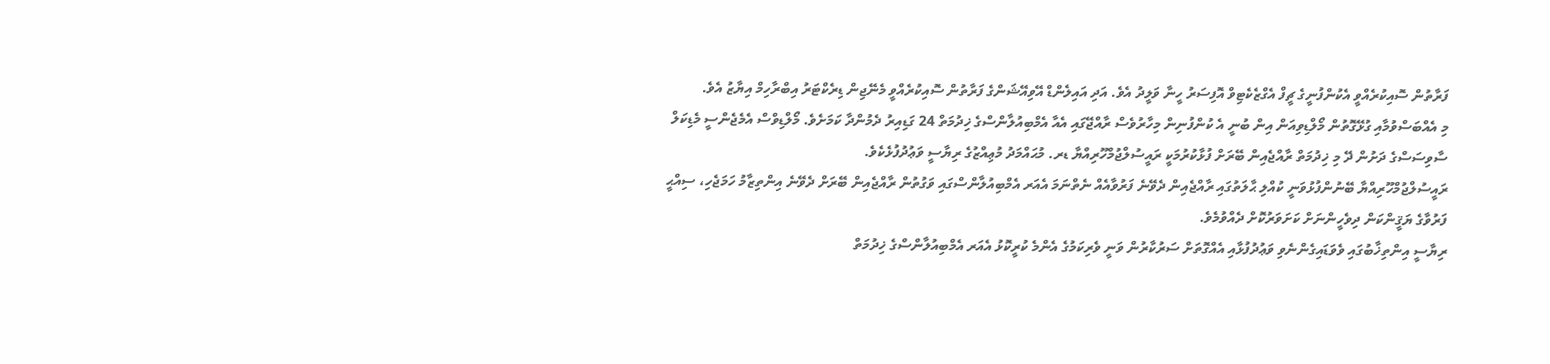ފަރާތުން ސޮއިކުރެއްވީ އެކުންފުނީގެ ޗީފް އެގްޒެކެޓިވް އޮފިސަރު ހީނާ ވަލީދު އެވެ. އަދި އައިލެންޑް އޭވިއޭޝަންގެ ފަރާތުން ސޮއިކުރެއްވީ މެނޭޖިން ޑިރެކްޓަރު އިބްރާހިމް އިޔާޒު އެވެ.
މި އެއްބަސްވުމާއި ގުޅޭގޮތުން މޯލްޑިވިއަން އިން ބުނީ އެ ކުންފުނިން މިހާރުވެސް ރާއްޖޭގައި އެއާ އެމްބިއުލާންސްގެ ޚިދުމަތް 24 ގަޑިއިރު ދެމުންދާ ކަމަށެވެ. މޯލްޑިވްސް އެމެޖެންސީ މެޑިކަލް ސާވިސަސްގެ ދަށުން ދޭ މި ޚިދުމަތް ރާއްޖެއިން ބޭރަށް ފުޅާކުރުމަކީ ރައީސުލްޖުމްހޫރިއްޔާ ޑރ. މުޙައްމަދު މުޢިއްޒުގެ ރިޔާސީ ވަޢުދުފުޅެކެވެ.
ރައީސުލްޖުމްހޫރިއްޔާ ބޭނުންފުޅުވަނީ ކުއްލި ޙާލަތުގައި ރާއްޖެއިން ދެވޭނެ ފަރުވާއެއް ނެތްނަމަ އެއަރ އެމްބިއުލާންސްގައި ވަގުތުން ރާއްޖެއިން ބޭރަށް ދެވޭނެ އިންތިޒާމު ހަމަޖެހި، ސިއްޙީ ފަރުވާގެ ޔަޤީންކަން ދިވެހީންނަށް ކަށަވަރުކޮށް ދެއްވުމެވެ.
ރިޔާސީ އިންތިޚާބުގައި ވެވަޑައިގެންނެވި ވަޢުދުފުޅާއި އެއްގޮތަށް ސަރުކާރުން ވަނީ ވެރިކަމުގެ އެންމެ ކުރީކޮޅު އެއަރ އެމްބިއުލާންސްގެ ޚިދުމަތް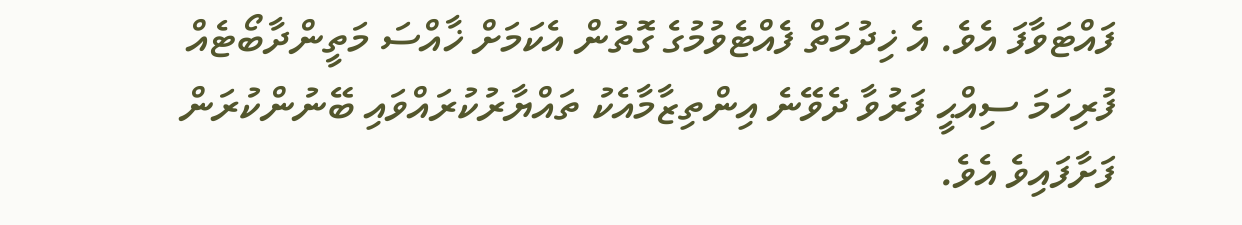ފައްޓަވާފަ އެވެ. އެ ޚިދުމަތް ފެއްޓެވުމުގެ ގޮތުން އެކަމަށް ޚާއްސަ މަތީންދާބޯޓެއް ފުރިހަމަ ސިއްޙީ ފަރުވާ ދެވޭނެ އިންތިޒާމާއެކު ތައްޔާރުކުރައްވައި ބޭނުންކުރަން ފަށާފައިވެ އެވެ.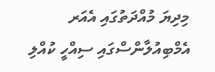މިދިޔަ މުއްދަތުގައި އެއަރ އެމްބިއުލާންސްގައި ސިއްހީ ކުއްލި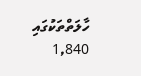ހާލަތްތަކުގައި 1,840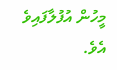މީހުން އުފުލާފައިވެ އެވެ.